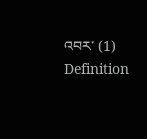འབར་ (1)
Definition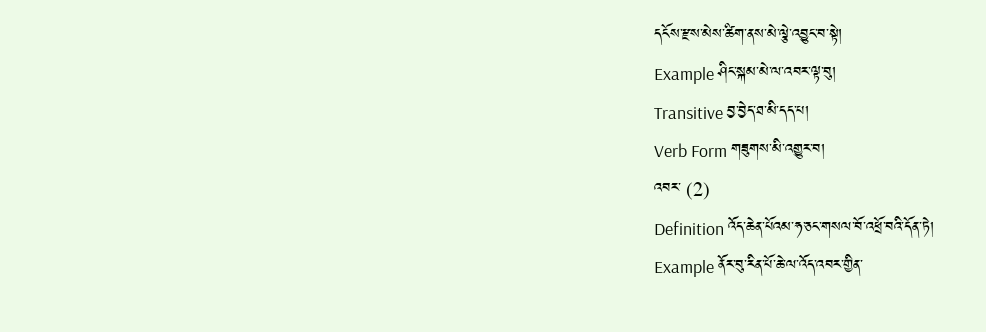དངོས་རྫས་མེས་ཚིག་ནས་མེ་ལྕེ་འབྱུང་བ་སྟེ།
Example ཤིང་སྐམ་མེ་ལ་འབར་ལྟ་བུ།
Transitive བྱ་བྱེད་ཐ་མི་དད་པ།
Verb Form གཟུགས་མི་འགྱུར་བ།
འབར་ (2)
Definition འོད་ཆེན་པོའམ་ཧ་ཅང་གསལ་བོ་འཕྲོ་བའི་དོན་ཏེ།
Example ནོར་བུ་རིན་པོ་ཆེ་ལ་འོད་འབར་གྱིན་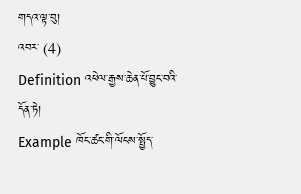གདའ་ལྟ་བུ།
འབར་ (4)
Definition འཕེལ་རྒྱས་ཆེན་པོ་བྱུང་བའི་དོན་ཏེ།
Example ཁོང་ཚང་གི་ལོངས་སྤྱོད་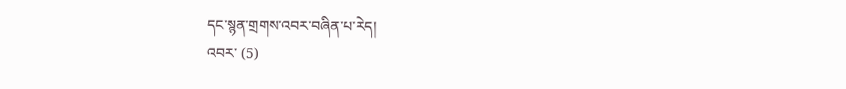དང་སྙན་གྲགས་འབར་བཞིན་པ་རེད།
འབར་ (5)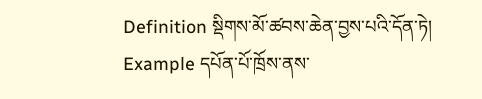Definition སྡིགས་མོ་ཚབས་ཆེན་བྱས་པའི་དོན་ཏེ།
Example དཔོན་པོ་ཁྲོས་ནས་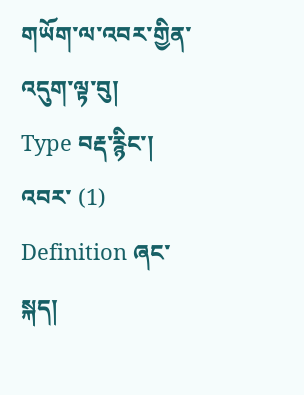གཡོག་ལ་འབར་གྱིན་འདུག་ལྟ་བུ།
Type བརྡ་རྙིང་།
འབར་ (1)
Definition ཞང་སྐད།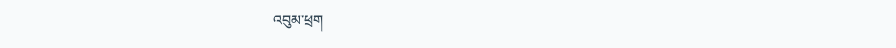འབུམ་ཕྲག